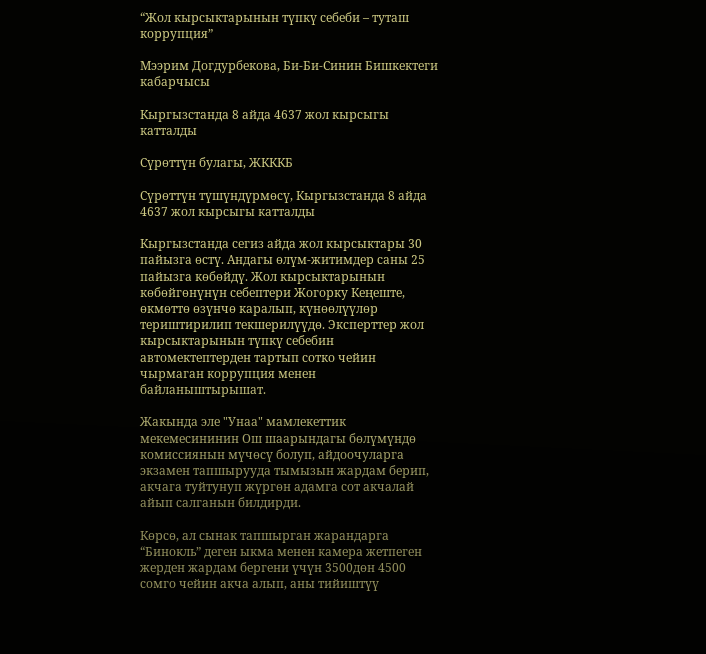“Жол кырсыктарынын түпкү себеби – туташ коррупция”

Мээрим Догдурбекова, Би-Би-Синин Бишкектеги кабарчысы

Кыргызстанда 8 айда 4637 жол кырсыгы катталды

Сүрөттүн булагы, ЖКККБ

Сүрөттүн түшүндүрмөсү, Кыргызстанда 8 айда 4637 жол кырсыгы катталды

Кыргызстанда сегиз айда жол кырсыктары 30 пайызга өстү. Андагы өлүм-житимдер саны 25 пайызга көбөйдү. Жол кырсыктарынын көбөйгөнүнүн себептери Жогорку Кеңеште, өкмөттө өзүнчө каралып, күнөөлүүлөр териштирилип текшерилүүдө. Эксперттер жол кырсыктарынын түпкү себебин автомектептерден тартып сотко чейин чырмаган коррупция менен байланыштырышат.

Жакында эле "Унаа" мамлекеттик мекемесининин Ош шаарындагы бөлүмүндө комиссиянын мүчөсү болуп, айдоочуларга экзамен тапшырууда тымызын жардам берип, акчага туйтунуп жүргөн адамга сот акчалай айып салганын билдирди.

Көрсө, ал сынак тапшырган жарандарга “Бинокль” деген ыкма менен камера жетпеген жерден жардам бергени үчүн 3500дөн 4500 сомго чейин акча алып, аны тийиштүү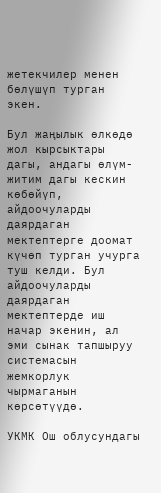жетекчилер менен бөлүшүп турган экен.

Бул жаңылык өлкөдө жол кырсыктары дагы, андагы өлүм-житим дагы кескин көбөйүп, айдоочуларды даярдаган мектептерге доомат күчөп турган учурга туш келди. Бул айдоочуларды даярдаган мектептерде иш начар экенин, ал эми сынак тапшыруу системасын жемкорлук чырмаганын көрсөтүүдө.

УКМК Ош облусундагы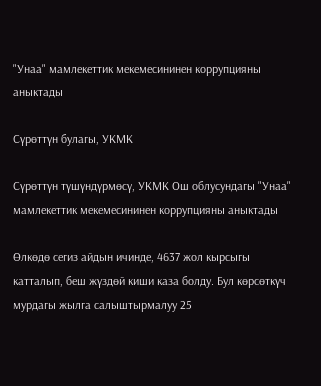"Унаа" мамлекеттик мекемесининен коррупцияны аныктады

Сүрөттүн булагы, УКМК

Сүрөттүн түшүндүрмөсү, УКМК Ош облусундагы "Унаа" мамлекеттик мекемесининен коррупцияны аныктады

Өлкөдө сегиз айдын ичинде, 4637 жол кырсыгы катталып, беш жүздөй киши каза болду. Бул көрсөткүч мурдагы жылга салыштырмалуу 25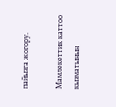пайызга жогору.

Мамлекеттик каттоо кызматынын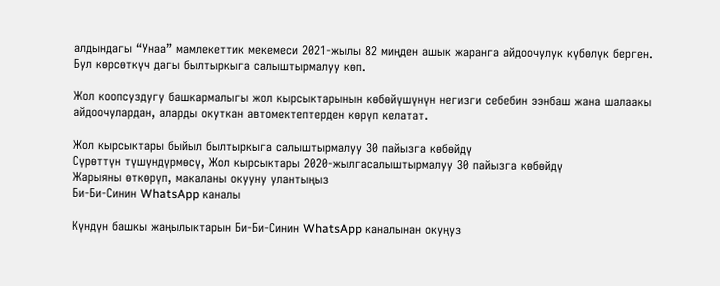алдындагы “Унаа” мамлекеттик мекемеси 2021-жылы 82 миңден ашык жаранга айдоочулук күбөлүк берген. Бул көрсөткүч дагы былтыркыга салыштырмалуу көп.

Жол коопсуздугу башкармалыгы жол кырсыктарынын көбөйүшүнүн негизги себебин ээнбаш жана шалаакы айдоочулардан, аларды окуткан автомектептерден көрүп келатат.

Жол кырсыктары быйыл былтыркыга салыштырмалуу 30 пайызга көбөйдү
Сүрөттүн түшүндүрмөсү, Жол кырсыктары 2020-жылгасалыштырмалуу 30 пайызга көбөйдү
Жарыяны өткөрүп, макаланы окууну улантыңыз
Би-Би-Синин WhatsApp каналы

Күндүн башкы жаңылыктарын Би-Би-Синин WhatsApp каналынан окуңуз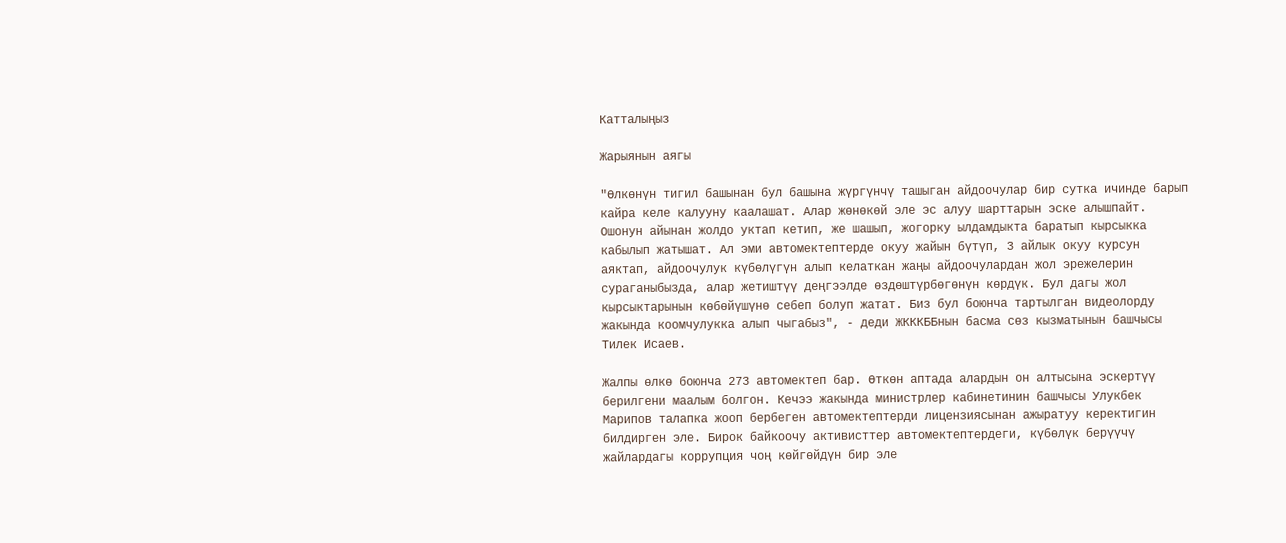Катталыңыз

Жарыянын аягы

"Өлкөнүн тигил башынан бул башына жүргүнчү ташыган айдоочулар бир сутка ичинде барып кайра келе калууну каалашат. Алар жөнөкөй эле эс алуу шарттарын эске алышпайт. Ошонун айынан жолдо уктап кетип, же шашып, жогорку ылдамдыкта баратып кырсыкка кабылып жатышат. Ал эми автомектептерде окуу жайын бүтүп, 3 айлык окуу курсун аяктап, айдоочулук күбөлүгүн алып келаткан жаңы айдоочулардан жол эрежелерин сураганыбызда, алар жетиштүү деңгээлде өздөштүрбөгөнүн көрдүк. Бул дагы жол кырсыктарынын көбөйүшүнө себеп болуп жатат. Биз бул боюнча тартылган видеолорду жакында коомчулукка алып чыгабыз", - деди ЖКККББнын басма сөз кызматынын башчысы Тилек Исаев.

Жалпы өлкө боюнча 273 автомектеп бар. Өткөн аптада алардын он алтысына эскертүү берилгени маалым болгон. Кечээ жакында министрлер кабинетинин башчысы Улукбек Марипов талапка жооп бербеген автомектептерди лицензиясынан ажыратуу керектигин билдирген эле. Бирок байкоочу активисттер автомектептердеги, күбөлүк берүүчү жайлардагы коррупция чоң көйгөйдүн бир эле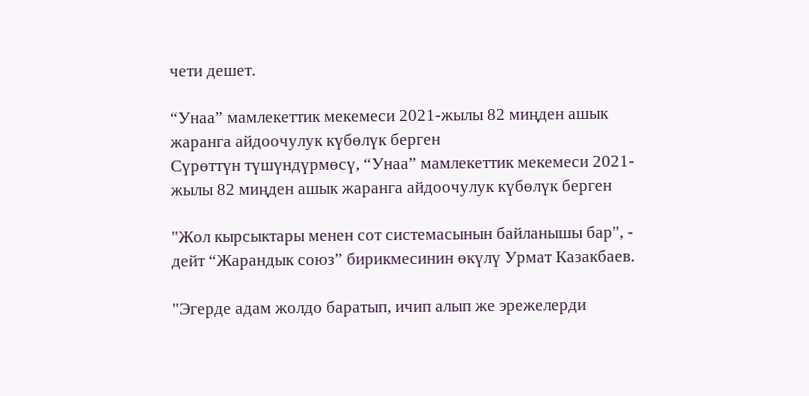чети дешет.

“Унаа” мамлекеттик мекемеси 2021-жылы 82 миңден ашык жаранга айдоочулук күбөлүк берген
Сүрөттүн түшүндүрмөсү, “Унаа” мамлекеттик мекемеси 2021-жылы 82 миңден ашык жаранга айдоочулук күбөлүк берген

"Жол кырсыктары менен сот системасынын байланышы бар", - дейт “Жарандык союз” бирикмесинин өкүлү Урмат Казакбаев.

"Эгерде адам жолдо баратып, ичип алып же эрежелерди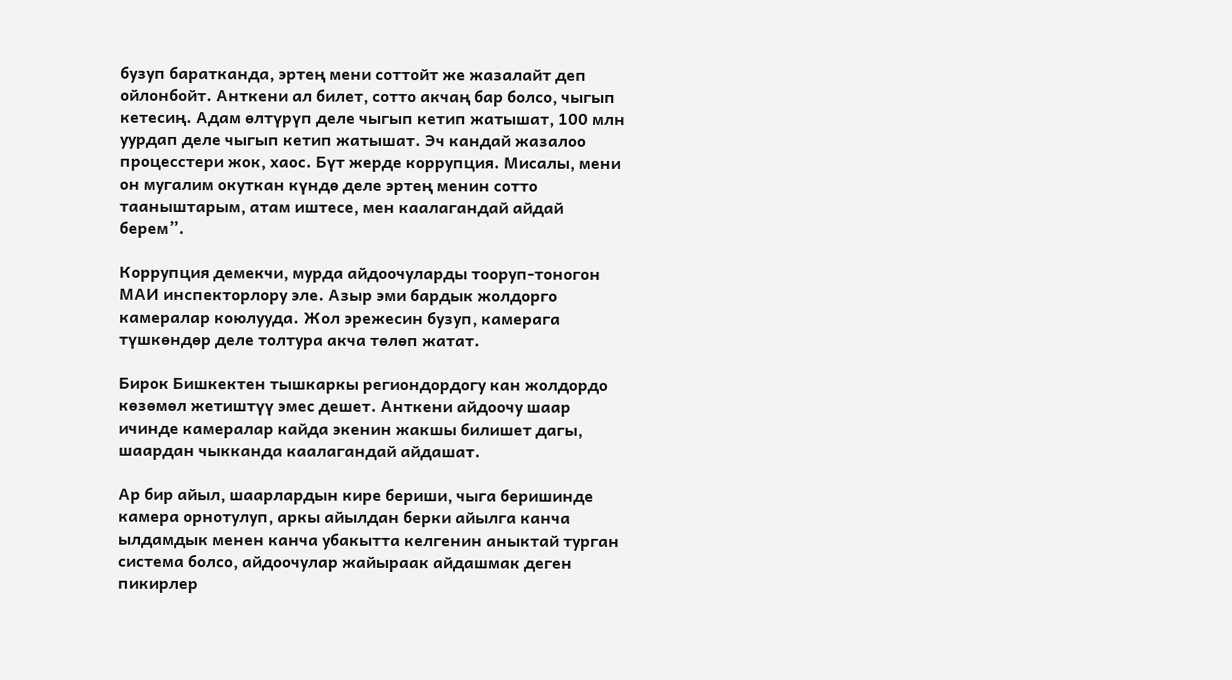бузуп баратканда, эртең мени соттойт же жазалайт деп ойлонбойт. Анткени ал билет, сотто акчаң бар болсо, чыгып кетесиң. Адам өлтүрүп деле чыгып кетип жатышат, 100 млн уурдап деле чыгып кетип жатышат. Эч кандай жазалоо процесстери жок, хаос. Бүт жерде коррупция. Мисалы, мени он мугалим окуткан күндө деле эртең менин сотто тааныштарым, атам иштесе, мен каалагандай айдай берем”.

Коррупция демекчи, мурда айдоочуларды тооруп-тоногон МАИ инспекторлору эле. Азыр эми бардык жолдорго камералар коюлууда. Жол эрежесин бузуп, камерага түшкөндөр деле толтура акча төлөп жатат.

Бирок Бишкектен тышкаркы региондордогу кан жолдордо көзөмөл жетиштүү эмес дешет. Анткени айдоочу шаар ичинде камералар кайда экенин жакшы билишет дагы, шаардан чыкканда каалагандай айдашат.

Ар бир айыл, шаарлардын кире бериши, чыга беришинде камера орнотулуп, аркы айылдан берки айылга канча ылдамдык менен канча убакытта келгенин аныктай турган система болсо, айдоочулар жайыраак айдашмак деген пикирлер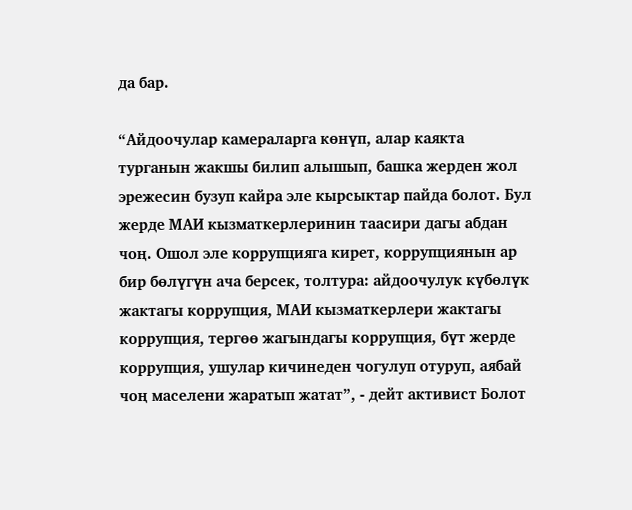да бар.

“Айдоочулар камераларга көнүп, алар каякта турганын жакшы билип алышып, башка жерден жол эрежесин бузуп кайра эле кырсыктар пайда болот. Бул жерде МАИ кызматкерлеринин таасири дагы абдан чоң. Ошол эле коррупцияга кирет, коррупциянын ар бир бөлүгүн ача берсек, толтура: айдоочулук күбөлүк жактагы коррупция, МАИ кызматкерлери жактагы коррупция, тергөө жагындагы коррупция, бүт жерде коррупция, ушулар кичинеден чогулуп отуруп, аябай чоң маселени жаратып жатат”, - дейт активист Болот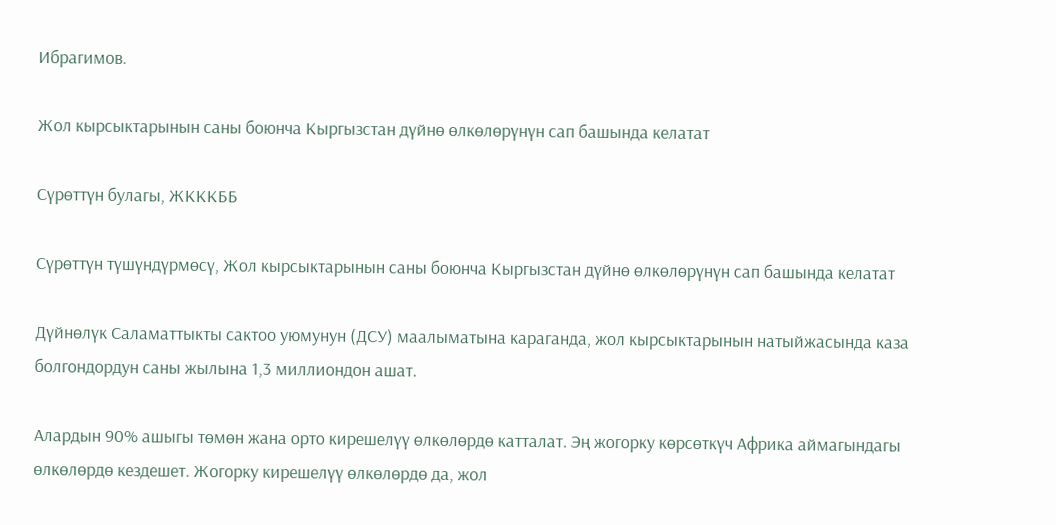Ибрагимов.

Жол кырсыктарынын саны боюнча Кыргызстан дүйнө өлкөлөрүнүн сап башында келатат

Сүрөттүн булагы, ЖКККББ

Сүрөттүн түшүндүрмөсү, Жол кырсыктарынын саны боюнча Кыргызстан дүйнө өлкөлөрүнүн сап башында келатат

Дүйнөлүк Саламаттыкты сактоо уюмунун (ДСУ) маалыматына караганда, жол кырсыктарынын натыйжасында каза болгондордун саны жылына 1,3 миллиондон ашат.

Алардын 90% ашыгы төмөн жана орто кирешелүү өлкөлөрдө катталат. Эң жогорку көрсөткүч Африка аймагындагы өлкөлөрдө кездешет. Жогорку кирешелүү өлкөлөрдө да, жол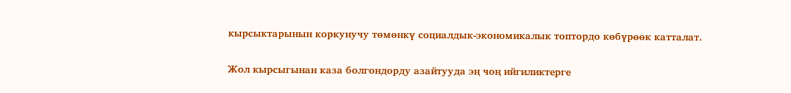кырсыктарынын коркунучу төмөнкү социалдык-экономикалык топтордо көбүрөөк катталат.

Жол кырсыгынан каза болгондорду азайтууда эң чоң ийгиликтерге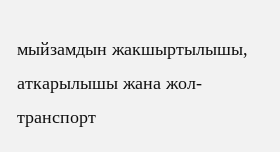мыйзамдын жакшыртылышы, аткарылышы жана жол-транспорт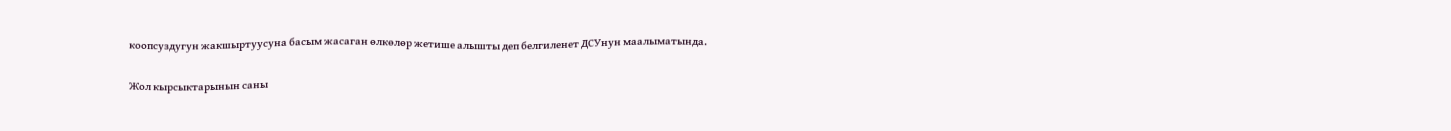коопсуздугун жакшыртуусуна басым жасаган өлкөлөр жетише алышты деп белгиленет ДСУнун маалыматында.

Жол кырсыктарынын саны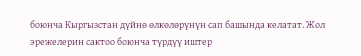боюнча Кыргызстан дүйнө өлкөлөрүнүн сап башында келатат. Жол эрежелерин сактоо боюнча түрдүү иштер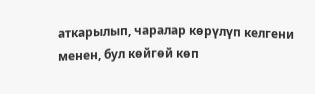аткарылып, чаралар көрүлүп келгени менен, бул көйгөй көп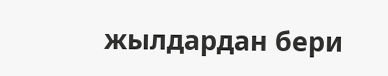жылдардан бери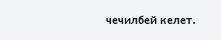чечилбей келет.